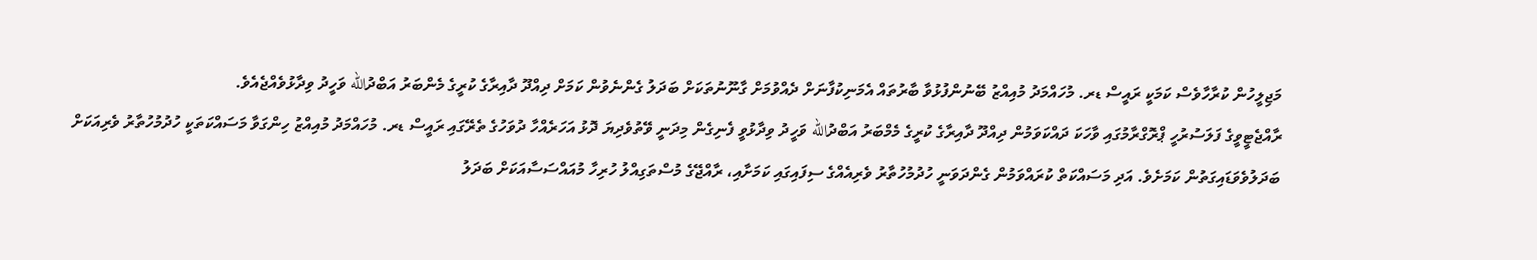މަޖިލީހުން ކުރާހާވެސް ކަމަކީ ރައީސް ޑރ. މުހައްމަދު މުއިއްޒު ބޭނުންފުޅުވާ ބާރުތައް އެމަނިކުފާނަށް ދެއްވުމަށް ގާނޫނުތަކަށް ބަދަލު ގެންނެވުން ކަމަށް ދިއްދޫ ދާއިރާގެ ކުރީގެ މެންބަރު އަބްދުالله ވަހީދު ވިދާޅުވެއްޖެއެވެ.
ރާއްޖެޓީވީގެ ފަލަސުރުހީ ޕްރޮގްރާމުގައި ވާހަކަ ދައްކަވަމުން ދިއްދޫ ދާއިރާގެ ކުރީގެ މެމްބަރު އަބްދުالله ވަހީދު ވިދާޅުވީ ފެނިގެން މިދަނީ ވޭތުވެދިޔަ ދޮޅު އަހަރެއްހާ ދުވަހުގެ ތެރޭގައި ރައީސް ޑރ. މުހައްމަދު މުއިއްޒު ހިންގަވާ މަސައްކަތަކީ ހުދުމުހުތާރު ވެރިއަކަށް ބަދަލުވެވަޑައިގަތުން ކަމަށެވެ. އަދި މަސައްކަތް ކުރައްވަމުން ގެންދަވަނީ ހުދުމުހުތާރު ވެރިއެއްގެ ސިފައިގައި ކަމަށާއި، ރާއްޖޭގެ މުސްތަގިއްލު ހުރިހާ މުއައްސަސާއަކަށް ބަދަލު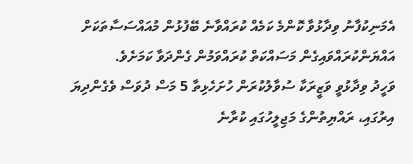އެމަނިކުފާނު ވިދާޅުވާ ކޮންމެ ކަމެއް ކުރައްވާނެ ބޭފުޅުން މުއައްސަސާތަކަށް އައްޔަންކުރައްވައިގެން މަސައްކަތް ކުރައްވަމުން ގެންދަވާ ކަމަށެވެ.
ވަހީދު ވިދާޅުވީ ވަޒީރަކާ ސުވާލުކުރަން ހުށަހެޅިތާ 5 މަސް ދުވަސް ވެގެންދިޔަ އިރުގައި، ރައްޔިތުންގެ މަޖިލީހުގައި ކުރާނެ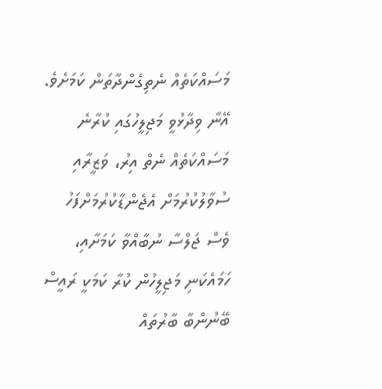މަސައްކަތެއް ނެތިގެންދާތަން ކަމަށެވެ. އޭނާ ވިދާޅުވީ މަޖިލީހުގައި ކުރާނެ މަސައްކަތެއް ނެތް އިރު، ވަޒީރާއި ސުވާލުކުރުމަށް އެޖެންޑާކުރުމަށްފަހު ވެސް ޖަލްސާ ނުބާއްވާ ކަމަށާއި، ހަމައެކަނި މަޖިލީހުން ކުރާ ކަމަކީ ރައީސް ބޭނުންބާ ބާރުތައް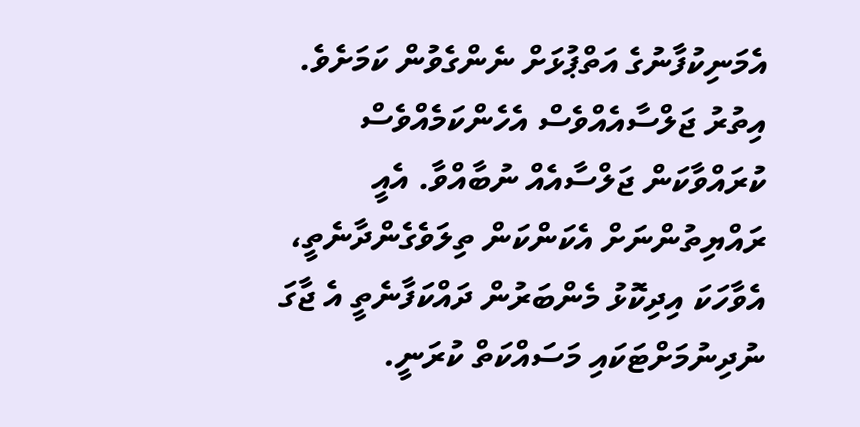އެމަނިކުފާނުގެ އަތްޕުޅަށް ނެންގެވުން ކަމަށެވެ.
އިތުރު ޖަލްސާއެއްވެސް އެހެންކަމެއްވެސް ކުރައްވާކަން ޖަލްސާއެއް ނުބާއްވާ. އެއީ ރައްޔިތުންނަށް އެކަންކަން ތިލަވެގެންދާނެތީ، އެވާހަކަ އިދިކޮޅު މެންބަރުން ދައްކަފާނެތީ އެ ޖާގަ ނުދިނުމަށްޓަކައި މަސައްކަތް ކުރަނީ.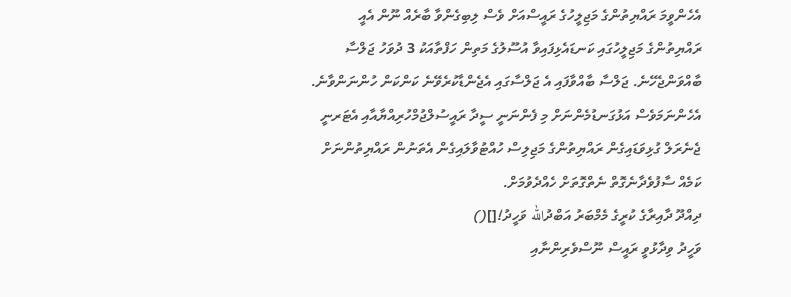އެހެންވީމަ ރައްޔިތުންގެ މަޖިލީހުގެ ރައީސްއަށް ވެސް ލިބިގެންވާ ބާރެއް ނޫން އެއީ ރައްޔިތުންގެ މަޖިލީހުގައި ކަނޑައެޅިފައިވާ އުސޫލުގެ މަތިން ހަފްތާއަކު 3 ދުވަހު ޖަލްސާ ބާއްވަންޖެހޭނެ. ޖަލްސާ ބާއްވާފައި އެ ޖަލްސާގައި އެޖެންޑާކުރެވޭނެ ކަންކަން ހުންނަންވާނެ. އެހެންނަމަވެސް އަޅުގަނޑުމެންނަށް މި ފެންނަނީ ސީދާ ރައީސުލްޖުމްހުރިއްޔާއާއި އެޓަރނީ ޖެނެރަލް ގުޅިވަޑައިގެން ރައްޔިތުންގެ މަޖިލިސް ހުއްޓުވާލައިގެން އެތަނުން ރައްޔިތުންނަށް ކަމެއް ސާފުވެދާނެގޮތް ނެތްގޮތަށް ހެއްދެވުމަށް.
ދިއްދޫ ދާއިރާގެ ކުރީގެ މެމްބަރު އަބްދުالله ވަހީދު![]()
ވަހީދު ވިދާޅުވީ ރައީސް ނޫސްވެރިންނާއި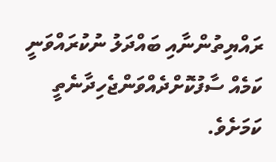ރައްޔިތުންނާއި ބައްދަލު ނުކުރައްވަނީ ކަމެއް ސާފުކޮށްދެއްވަންޖެހިދާނެތީ ކަމަށެވެ.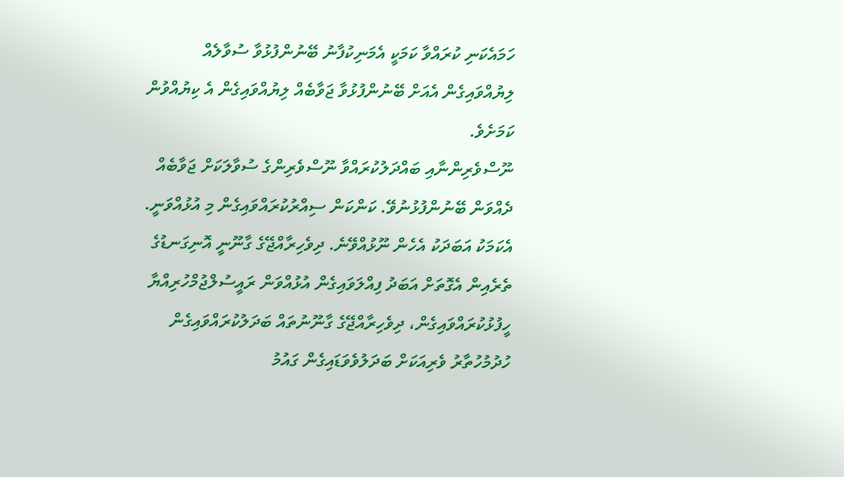ހަމައެކަނި ކުރައްވާ ކަމަކީ އެމަނިކުފާނު ބޭނުންފުޅުވާ ސުވާލެއް ލިޔުއްވައިގެން އެއަށް ބޭނުންފުޅުވާ ޖަވާބެއް ލިޔުއްވައިގެން އެ ކިޔުއްވުން ކަމަށެވެ.
ނޫސްވެރިންނާއި ބައްދަލުކުރައްވާ ނޫސްވެރިންގެ ސުވާލަކަށް ޖަވާބެއް ދެއްވަން ބޭނުންފުޅުނުވޭ. ކަންކަން ސިއްރުކުރައްވައިގެން މި އުޅުއްވަނީ. އެކަމަކު އަބަދަކު އެހެން ނޫޅުއްވޭނެ. ދިވެހިރާއްޖޭގެ ގާނޫނީ އޮނިގަނޑުގެ ތެރެއިން އެގޮތަށް އަބަދު ފިއްލަވައިގެން އުޅުއްވަން ރައީސުލްޖުމްހުރިއްޔާ ހީފުޅުކުރައްވައިގެން، ދިވެހިރާއްޖޭގެ ގާނޫނުތައް ބަދަލުކުރައްވައިގެން ހުދުމުހުތާރު ވެރިއަކަށް ބަދަލުވެވަޑައިގެން ގައުމު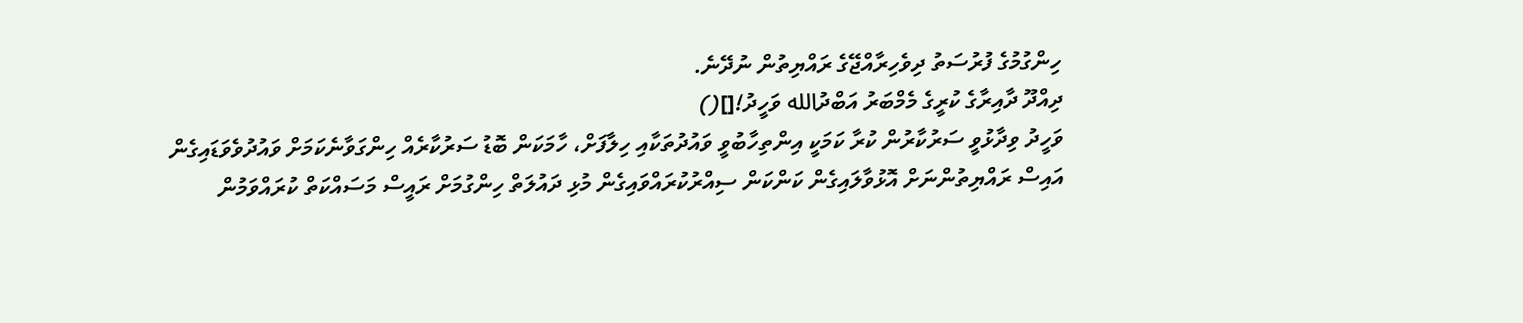ހިންގުމުގެ ފުރުސަތު ދިވެހިރާއްޖޭގެ ރައްޔިތުން ނުދޭނެ.
ދިއްދޫ ދާއިރާގެ ކުރީގެ މެމްބަރު އަބްދުالله ވަހީދު![]()
ވަހީދު ވިދާޅުވީ ސަރުކާރުން ކުރާ ކަމަކީ އިންތިހާބުވީ ވައުދުތަކާއި ހިލާފަށް، ހާމަކަން ބޮޑު ސަރުކާރެއް ހިންގަވާނެކަމަށް ވައުދުވެވަޑައިގެން އައިސް ރައްޔިތުންނަށް އޮޅުވާލައިގެން ކަންކަން ސިއްރުކުރައްވައިގެން މުޅި ދައުލަތް ހިންގުމަށް ރައީސް މަސައްކަތް ކުރައްވަމުން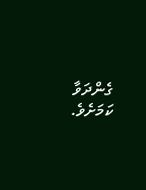ގެންދަވާ ކަމަށެވެ.